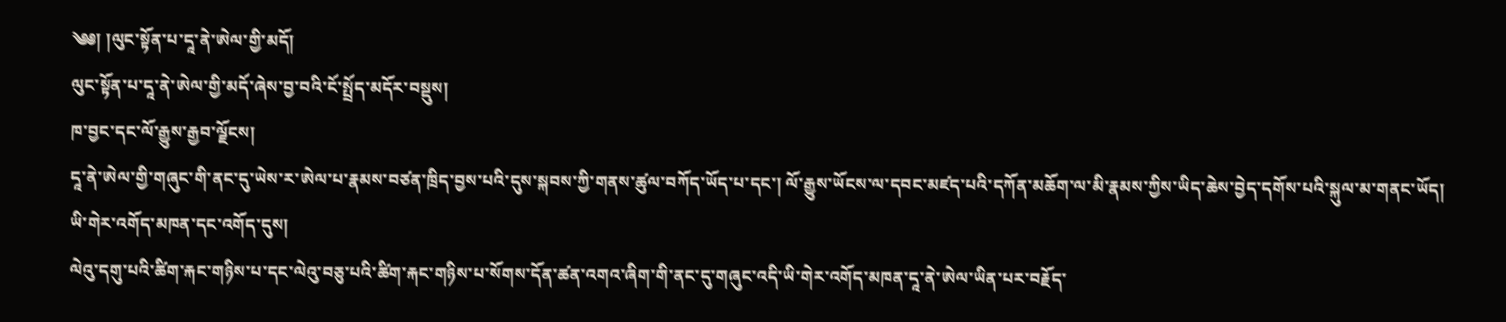༄༅། །ལུང་སྟོན་པ་དཱ་ནེ་ཨེལ་གྱི་མདོ།
ལུང་སྟོན་པ་དཱ་ནེ་ཨེལ་གྱི་མདོ་ཞེས་བྱ་བའི་ངོ་སྤྲོད་མདོར་བསྡུས།
ཁ་བྱང་དང་ལོ་རྒྱུས་རྒྱབ་ལྗོངས།
དཱ་ནེ་ཨེལ་གྱི་གཞུང་གི་ནང་དུ་ཡེས་ར་ཨེལ་པ་རྣམས་བཙན་ཁྲིད་བྱས་པའི་དུས་སྐབས་ཀྱི་གནས་ཚུལ་བཀོད་ཡོད་པ་དང་། ལོ་རྒྱུས་ཡོངས་ལ་དབང་མཛད་པའི་དཀོན་མཆོག་ལ་མི་རྣམས་ཀྱིས་ཡིད་ཆེས་བྱེད་དགོས་པའི་སྐུལ་མ་གནང་ཡོད།
ཡི་གེར་འགོད་མཁན་དང་འགོད་དུས།
ལེའུ་དགུ་པའི་ཚིག་རྐང་གཉིས་པ་དང་ལེའུ་བཅུ་པའི་ཚིག་རྐང་གཉིས་པ་སོགས་དོན་ཚན་འགའ་ཞིག་གི་ནང་དུ་གཞུང་འདི་ཡི་གེར་འགོད་མཁན་དཱ་ནེ་ཨེལ་ཡིན་པར་བརྗོད་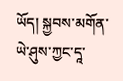ཡོད། སྐྱབས་མགོན་ཡེ་ཤུས་ཀྱང་དཱ་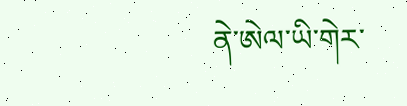ནེ་ཨེལ་ཡི་གེར་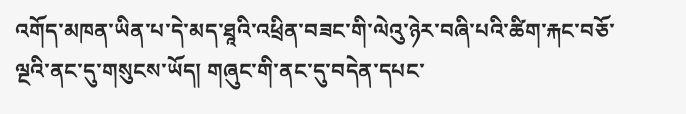འགོད་མཁན་ཡིན་པ་དེ་མད་ཐཱའི་འཕྲིན་བཟང་གི་ལེའུ་ཉེར་བཞི་པའི་ཚིག་རྐང་བཅོ་ལྔའི་ནང་དུ་གསུངས་ཡོད། གཞུང་གི་ནང་དུ་བདེན་དཔང་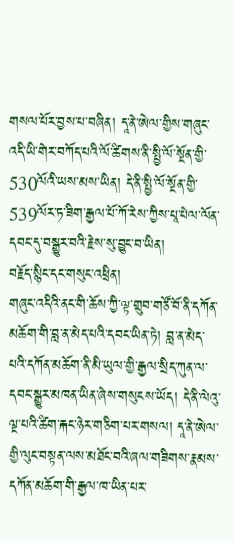གསལ་པོར་བྱས་པ་བཞིན། དཱ་ནེ་ཨེལ་གྱིས་གཞུང་འདི་ཡི་གེར་བཀོད་པའི་ལོ་ཚིགས་ནི་སྤྱི་ལོ་སྔོན་གྱི་530ལོའི་ཡས་མས་ཡིན། དེ་ནི་སྤྱི་ལོ་སྔོན་གྱི་539ལོར་ཏ་ཟིག་རྒྱལ་པོ་ཀོ་རེས་ཀྱིས་པཱ་པེལ་ལོན་དབང་དུ་བསྒྱུར་བའི་རྗེས་སུ་བྱུང་བ་ཡིན།
བརྗོད་སྙིང་དང་གསུང་འཕྲིན།
གཞུང་འདིའི་ནང་གི་ཆོས་ཀྱི་ལྟ་གྲུབ་གཙོ་བོ་ནི་དཀོན་མཆོག་གི་བླ་ན་མེད་པའི་དབང་ཡིན་ཏེ། བླ་ན་མེད་པའི་དཀོན་མཆོག་ནི་མི་ཡུལ་གྱི་རྒྱལ་སྲིད་ཀུན་ལ་དབང་སྒྱུར་མཁན་ཡིན་ཞེས་གསུངས་ཡོད། དེ་ནི་ལེའུ་ལྔ་པའི་ཚིག་རྐང་ཉེར་གཅིག་པར་གསལ། དཱ་ནེ་ཨེལ་གྱི་ལུང་བསྟན་ལས་མཐོང་བའི་ཞལ་གཟིགས་རྣམས་དཀོན་མཆོག་གི་རྒྱལ་ཁ་ཡིན་པར་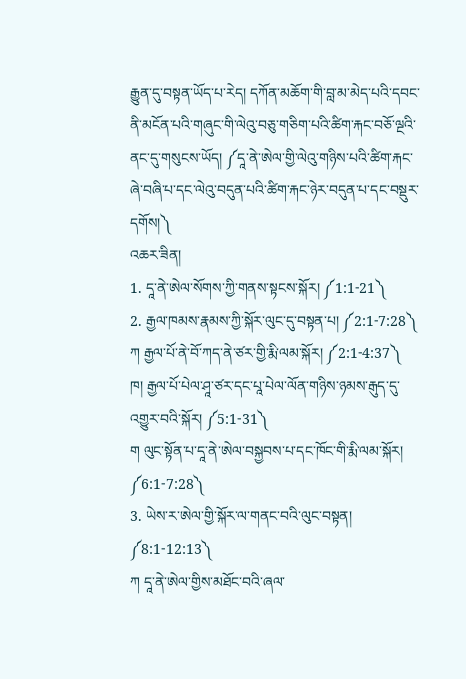རྒྱུན་དུ་བསྟན་ཡོད་པ་རེད། དཀོན་མཆོག་གི་བླ་མ་མེད་པའི་དབང་ནི་མངོན་པའི་གཞུང་གི་ལེའུ་བཅུ་གཅིག་པའི་ཚིག་རྐང་བཅོ་ལྔའི་ནང་དུ་གསུངས་ཡོད། ༼དཱ་ནེ་ཨེལ་གྱི་ལེའུ་གཉིས་པའི་ཚིག་རྐང་ཞེ་བཞི་པ་དང་ལེའུ་བདུན་པའི་ཚིག་རྐང་ཉེར་བདུན་པ་དང་བསྡུར་དགོས།༽
འཆར་ཟིན།
1. དཱ་ནེ་ཨེལ་སོགས་ཀྱི་གནས་སྟངས་སྐོར། ༼1:1-21༽
2. རྒྱལ་ཁམས་རྣམས་ཀྱི་སྐོར་ལུང་དུ་བསྟན་པ། ༼2:1-7:28༽
ཀ རྒྱལ་པོ་ནེ་བོ་ཀད་ནེ་ཙར་གྱི་རྨི་ལམ་སྐོར། ༼2:1-4:37༽
ཁ། རྒྱལ་པོ་པེལ་ཤཱ་ཙར་དང་པཱ་པེལ་ལོན་གཉིས་ཉམས་རྒུད་དུ་འགྱུར་བའི་སྐོར། ༼5:1-31༽
ག ལུང་སྟོན་པ་དཱ་ནེ་ཨེལ་བསྐྱབས་པ་དང་ཁོང་གི་རྨི་ལམ་སྐོར། ༼6:1-7:28༽
3. ཡེས་ར་ཨེལ་གྱི་སྐོར་ལ་གནང་བའི་ལུང་བསྟན། ༼8:1-12:13༽
ཀ དཱ་ནེ་ཨེལ་གྱིས་མཐོང་བའི་ཞལ་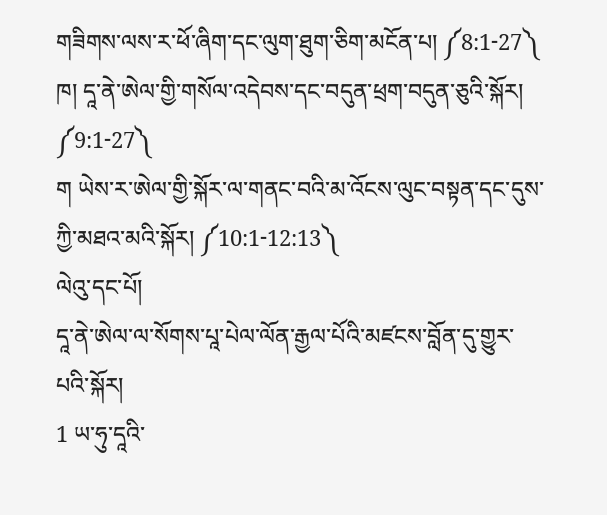གཟིགས་ལས་ར་ཕོ་ཞིག་དང་ལུག་ཐུག་ཅིག་མངོན་པ། ༼8:1-27༽
ཁ། དཱ་ནེ་ཨེལ་གྱི་གསོལ་འདེབས་དང་བདུན་ཕྲག་བདུན་ཅུའི་སྐོར། ༼9:1-27༽
ག ཡེས་ར་ཨེལ་གྱི་སྐོར་ལ་གནང་བའི་མ་འོངས་ལུང་བསྟན་དང་དུས་ཀྱི་མཐའ་མའི་སྐོར། ༼10:1-12:13༽
ལེའུ་དང་པོ།
དཱ་ནེ་ཨེལ་ལ་སོགས་པཱ་པེལ་ལོན་རྒྱལ་པོའི་མཛངས་བློན་དུ་གྱུར་པའི་སྐོར།
1 ཡ་ཧུ་དཱའི་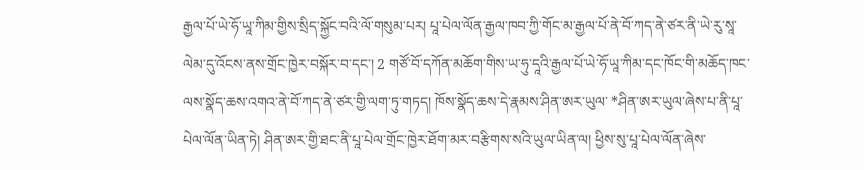རྒྱལ་པོ་ཡེ་ཧོ་ཡཱ་ཀིམ་གྱིས་སྲིད་སྐྱོང་བའི་ལོ་གསུམ་པར། པཱ་པེལ་ལོན་རྒྱལ་ཁབ་ཀྱི་གོང་མ་རྒྱལ་པོ་ནེ་བོ་ཀད་ནེ་ཙར་ནི་ཡེ་རུ་སཱ་ལེམ་དུ་འོངས་ནས་གྲོང་ཁྱེར་བསྐོར་བ་དང་། 2 གཙོ་བོ་དཀོན་མཆོག་གིས་ཡ་ཧུ་དཱའི་རྒྱལ་པོ་ཡེ་ཧོ་ཡཱ་ཀིམ་དང་ཁོང་གི་མཆོད་ཁང་ལས་སྣོད་ཆས་འགའ་ནེ་བོ་ཀད་ནེ་ཙར་གྱི་ལག་ཏུ་གཏད། ཁོས་སྣོད་ཆས་དེ་རྣམས་ཤིན་ཨར་ཡུལ་ *ཤིན་ཨར་ཡུལ་ཞེས་པ་ནི་པཱ་པེལ་ལོན་ཡིན་ཏེ། ཤིན་ཨར་གྱི་ཐང་ནི་པཱ་པེལ་གྲོང་ཁྱེར་ཐོག་མར་བརྩིགས་སའི་ཡུལ་ཡིན་ལ། ཕྱིས་སུ་པཱ་པེལ་ལོན་ཞེས་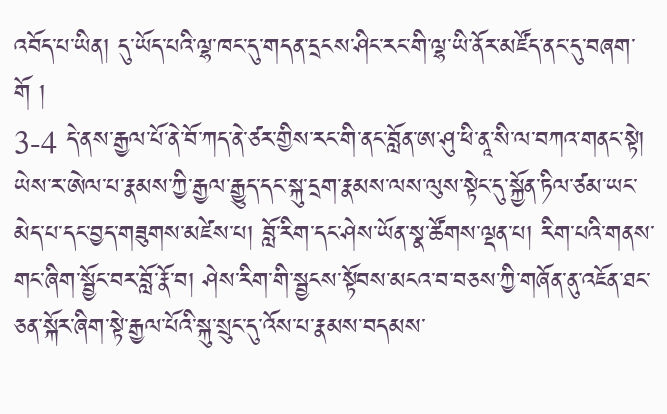འབོད་པ་ཡིན། དུ་ཡོད་པའི་ལྷ་ཁང་དུ་གདན་དྲངས་ཤིང་རང་གི་ལྷ་ཡི་ནོར་མཛོད་ནང་དུ་བཞག་གོ །
3-4 དེ་ནས་རྒྱལ་པོ་ནེ་བོ་ཀད་ནེ་ཙར་གྱིས་རང་གི་ནང་བློན་ཨ་ཤུ་ཕི་ནཱ་སི་ལ་བཀའ་གནང་སྟེ། ཡེས་ར་ཨེལ་པ་རྣམས་ཀྱི་རྒྱལ་རྒྱུད་དང་སྐུ་དྲག་རྣམས་ལས་ལུས་སྟེང་དུ་སྐྱོན་ཏིལ་ཙམ་ཡང་མེད་པ་དང་བྱད་གཟུགས་མཛེས་པ། བློ་རིག་དང་ཤེས་ཡོན་སྣ་ཚོགས་ལྡན་པ། རིག་པའི་གནས་གང་ཞིག་སྦྱོང་བར་བློ་རྣོ་བ། ཤེས་རིག་གི་སྦྱངས་སྟོབས་མངའ་བ་བཅས་ཀྱི་གཞོན་ནུ་འཇོན་ཐང་ཅན་སྐོར་ཞིག་སྟེ་རྒྱལ་པོའི་སྐུ་སྲུང་དུ་འོས་པ་རྣམས་བདམས་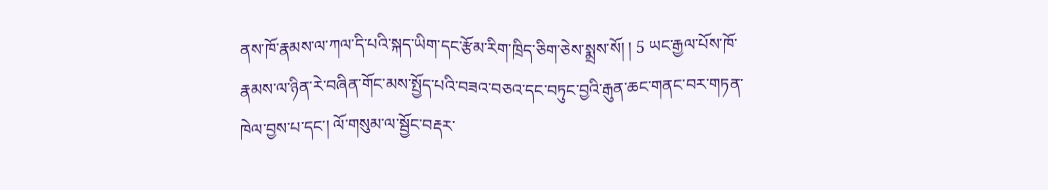ནས་ཁོ་རྣམས་ལ་ཀལ་དི་པའི་སྐད་ཡིག་དང་རྩོམ་རིག་ཁྲིད་ཅིག་ཅེས་སྨྲས་སོ། ། 5 ཡང་རྒྱལ་པོས་ཁོ་རྣམས་ལ་ཉིན་རེ་བཞིན་གོང་མས་སྤྱོད་པའི་བཟའ་བཅའ་དང་བཏུང་བྱའི་རྒུན་ཆང་གནང་བར་གཏན་ཁེལ་བྱས་པ་དང་། ལོ་གསུམ་ལ་སྦྱོང་བརྡར་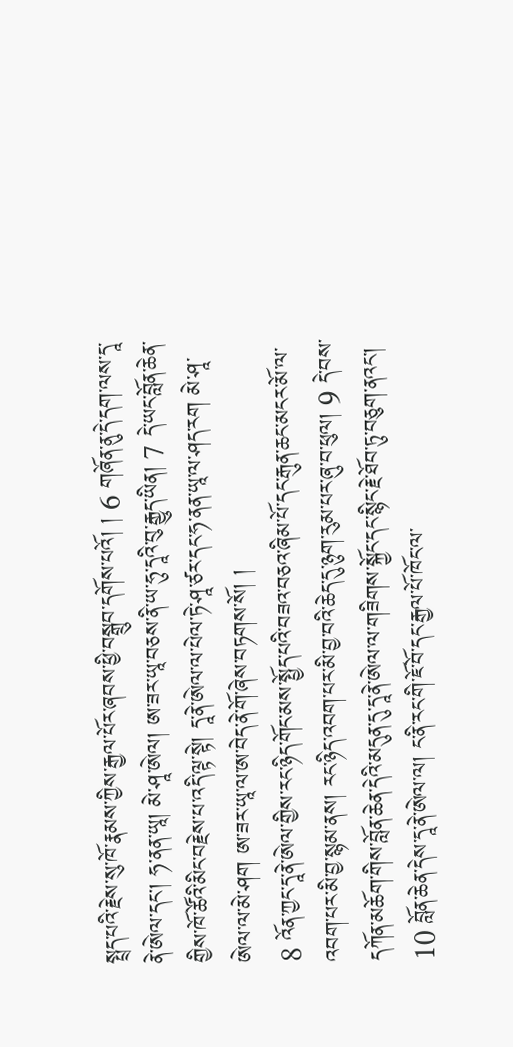སྤྲད་པའི་རྗེས་སུ་ཁོ་རྣམས་ཀྱིས་རྒྱལ་པོར་ཞབས་ཕྱི་བསྒྲུབ་དགོས་པའོ། ། 6 གཞོན་ནུ་དེ་དག་ལས་དཱ་ནེ་ཨེལ་དང་། ཧ་ནན་ཡཱ། མེ་ཤཱ་ཨེལ། ཨ་ཟར་ཡཱ་བཅས་ནི་ཡ་ཧུ་དཱའི་བུ་རྒྱུད་ཡིན། 7 དེ་ཡང་བློན་ཆེན་གྱིས་ཁོ་ཚོའི་མིང་བརྗེས་པ་འདི་ལྟ་སྟེ། དཱ་ནེ་ཨེལ་ལ་པེལ་ཏེ་ཤཱ་ཙར་དང་ཧ་ནན་ཡཱ་ལ་ཤད་རག མེ་ཤཱ་ཨེལ་ལ་མེ་ཤག ཨ་ཟར་ཡཱ་ལ་ཨ་བེད་ནེ་གོ་ཞེས་བཏགས་སོ། །
8 འོན་ཀྱང་དཱ་ནེ་ཨེལ་གྱིས་རང་ཉིད་གོང་མས་སྤྱོད་པའི་བཟའ་བཅའ་ཞིམ་པོ་དང་རྒུན་ཆང་མངར་མོ་ལ་འབག་པར་མི་བྱ་སྙམ་ནས། རང་ཉིད་འབག་པར་མི་བྱ་བའི་ཆེད་དུ་ཉུག་རུམ་པར་ཞུ་བ་ཕུལ། 9 དེ་བས་དཀོན་མཆོག་གིས་བློན་ཆེན་དེའི་མདུན་དུ་དཱ་ནེ་ཨེལ་ལ་གཟིགས་སྐྱོང་དང་སྙིང་རྗེ་ཐོབ་ཏུ་བཅུག་ནའང་། 10 བློན་ཆེན་དེས་དཱ་ནེ་ཨེལ་ལ། ང་ནི་རང་གི་ཇོ་བོ་དང་རྒྱལ་པོ་ཁོང་ལ་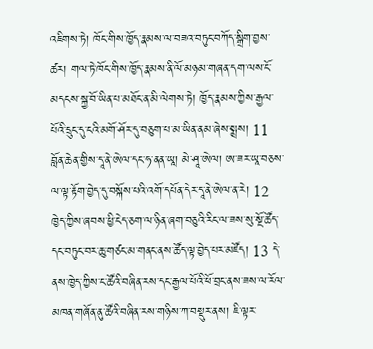འཇིགས་ཏེ། ཁོང་གིས་ཁྱོད་རྣམས་ལ་བཟའ་བཏུང་བཀོད་སྒྲིག་བྱས་ཚར། གལ་ཏེ་ཁོང་གིས་ཁྱོད་རྣམས་ནི་ལོ་མཉམ་གཞན་དག་ལས་ངོ་མདངས་སྐྱ་བོ་ཡིན་པ་མཐོང་ན་མི་ལེགས་ཏེ། ཁྱོད་རྣམས་ཀྱིས་རྒྱལ་པོའི་དྲུང་དུ་ངའི་མགོ་ཤོར་དུ་བཅུག་པ་མ་ཡིན་ནམ་ཞེས་སྨྲས། 11 བློན་ཆེན་གྱིས་དཱ་ནེ་ཨེལ་དང་ཧ་ནན་ཡཱ། མེ་ཤཱ་ཨེལ། ཨ་ཟར་ཡཱ་བཅས་ལ་ལྟ་རྟོག་བྱེད་དུ་བསྐོས་པའི་འགོ་དཔོན་དེར་དཱ་ནེ་ཨེལ་ན་རེ། 12 ཁྱེད་ཀྱིས་ཞབས་ཕྱི་ངེད་ཅག་ལ་ཉིན་ཞག་བཅུའི་རིང་ལ་ཟས་སུ་སྔོ་ཚོད་དང་བཏུང་བར་ཆུ་གཙང་མ་གནང་ནས་ཚོད་ལྟ་བྱེད་པར་མཛོད། 13 དེ་ནས་ཁྱེད་ཀྱིས་ང་ཚོའི་བཞིན་རས་དང་རྒྱལ་པོའི་ཕོ་བྲང་ནས་ཟས་ལ་རོལ་མཁན་གཞོན་ནུ་ཚོའི་བཞིན་རས་གཉིས་ཀ་བསྡུར་ནས། ཇི་ལྟར་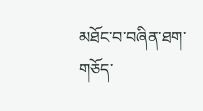མཐོང་བ་བཞིན་ཐག་གཅོད་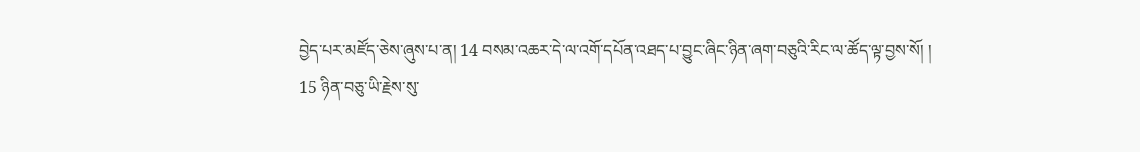བྱེད་པར་མཛོད་ཅེས་ཞུས་པ་ན། 14 བསམ་འཆར་དེ་ལ་འགོ་དཔོན་འཐད་པ་བྱུང་ཞིང་ཉིན་ཞག་བཅུའི་རིང་ལ་ཚོད་ལྟ་བྱས་སོ། །
15 ཉིན་བཅུ་ཡི་རྗེས་སུ་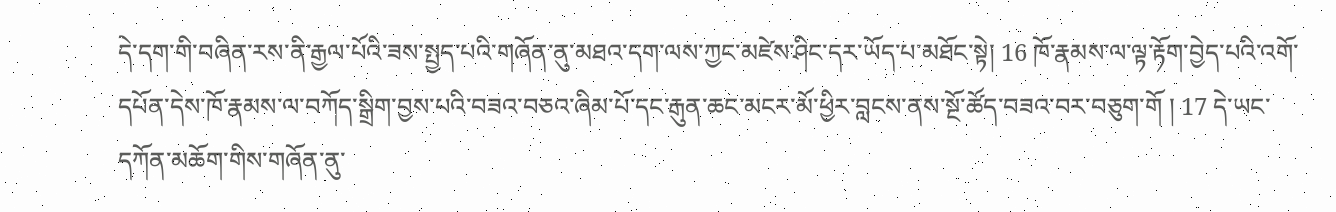དེ་དག་གི་བཞིན་རས་ནི་རྒྱལ་པོའི་ཟས་སྤྱད་པའི་གཞོན་ནུ་མཐའ་དག་ལས་ཀྱང་མཛེས་ཤིང་དར་ཡོད་པ་མཐོང་སྟེ། 16 ཁོ་རྣམས་ལ་ལྟ་རྟོག་བྱེད་པའི་འགོ་དཔོན་དེས་ཁོ་རྣམས་ལ་བཀོད་སྒྲིག་བྱས་པའི་བཟའ་བཅའ་ཞིམ་པོ་དང་རྒུན་ཆང་མངར་མོ་ཕྱིར་བླངས་ནས་སྔོ་ཚོད་བཟའ་བར་བཅུག་གོ ། 17 དེ་ཡང་དཀོན་མཆོག་གིས་གཞོན་ནུ་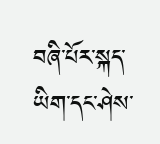བཞི་པོར་སྐད་ཡིག་དང་ཤེས་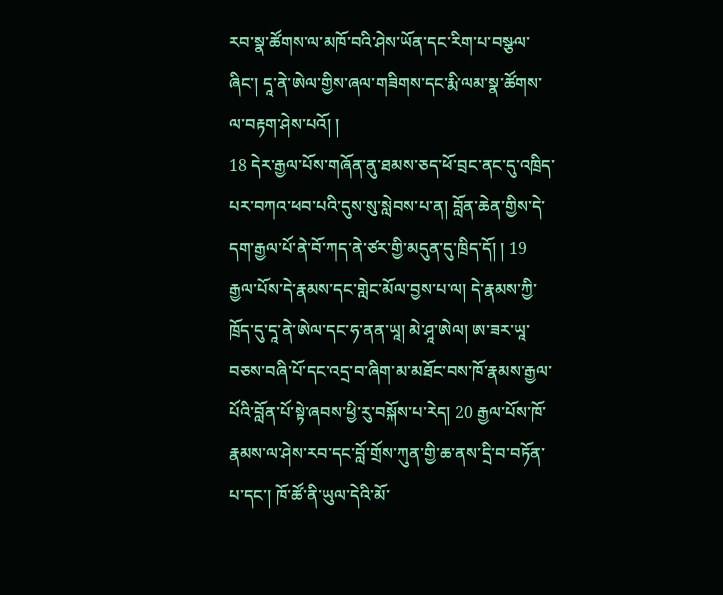རབ་སྣ་ཚོགས་ལ་མཁོ་བའི་ཤེས་ཡོན་དང་རིག་པ་བསྩལ་ཞིང་། དཱ་ནེ་ཨེལ་གྱིས་ཞལ་གཟིགས་དང་རྨི་ལམ་སྣ་ཚོགས་ལ་བརྟག་ཤེས་པའོ། །
18 དེར་རྒྱལ་པོས་གཞོན་ནུ་ཐམས་ཅད་ཕོ་བྲང་ནང་དུ་འཁྲིད་པར་བཀའ་ཕབ་པའི་དུས་སུ་སླེབས་པ་ན། བློན་ཆེན་གྱིས་དེ་དག་རྒྱལ་པོ་ནེ་བོ་ཀད་ནེ་ཙར་གྱི་མདུན་དུ་ཁྲིད་དོ། ། 19 རྒྱལ་པོས་དེ་རྣམས་དང་གླེང་མོལ་བྱས་པ་ལ། དེ་རྣམས་ཀྱི་ཁྲོད་དུ་དཱ་ནེ་ཨེལ་དང་ཧ་ནན་ཡཱ། མེ་ཤཱ་ཨེལ། ཨ་ཟར་ཡཱ་བཅས་བཞི་པོ་དང་འདྲ་བ་ཞིག་མ་མཐོང་བས་ཁོ་རྣམས་རྒྱལ་པོའི་བློན་པོ་སྟེ་ཞབས་ཕྱི་རུ་བསྐོས་པ་རེད། 20 རྒྱལ་པོས་ཁོ་རྣམས་ལ་ཤེས་རབ་དང་བློ་གྲོས་ཀུན་གྱི་ཆ་ནས་དྲི་བ་བཏོན་པ་དང་། ཁོ་ཚོ་ནི་ཡུལ་དེའི་མོ་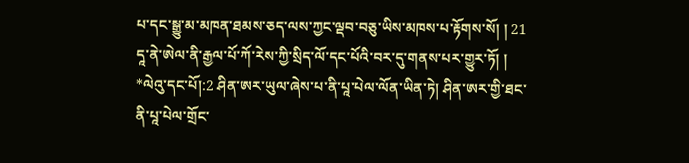པ་དང་སྒྱུ་མ་མཁན་ཐམས་ཅད་ལས་ཀྱང་ལྡབ་བཅུ་ཡིས་མཁས་པ་རྟོགས་སོ། ། 21 དཱ་ནེ་ཨེལ་ནི་རྒྱལ་པོ་ཀོ་རེས་ཀྱི་སྲིད་ལོ་དང་པོའི་བར་དུ་གནས་པར་གྱུར་ཏོ། །
*ལེའུ་དང་པོ།:2 ཤིན་ཨར་ཡུལ་ཞེས་པ་ནི་པཱ་པེལ་ལོན་ཡིན་ཏེ། ཤིན་ཨར་གྱི་ཐང་ནི་པཱ་པེལ་གྲོང་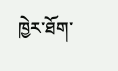ཁྱེར་ཐོག་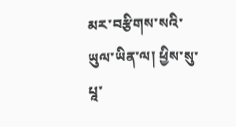མར་བརྩིགས་སའི་ཡུལ་ཡིན་ལ། ཕྱིས་སུ་པཱ་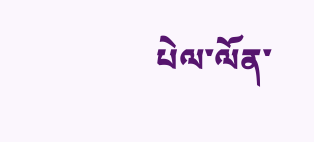པེལ་ལོན་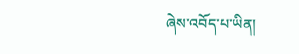ཞེས་འབོད་པ་ཡིན།